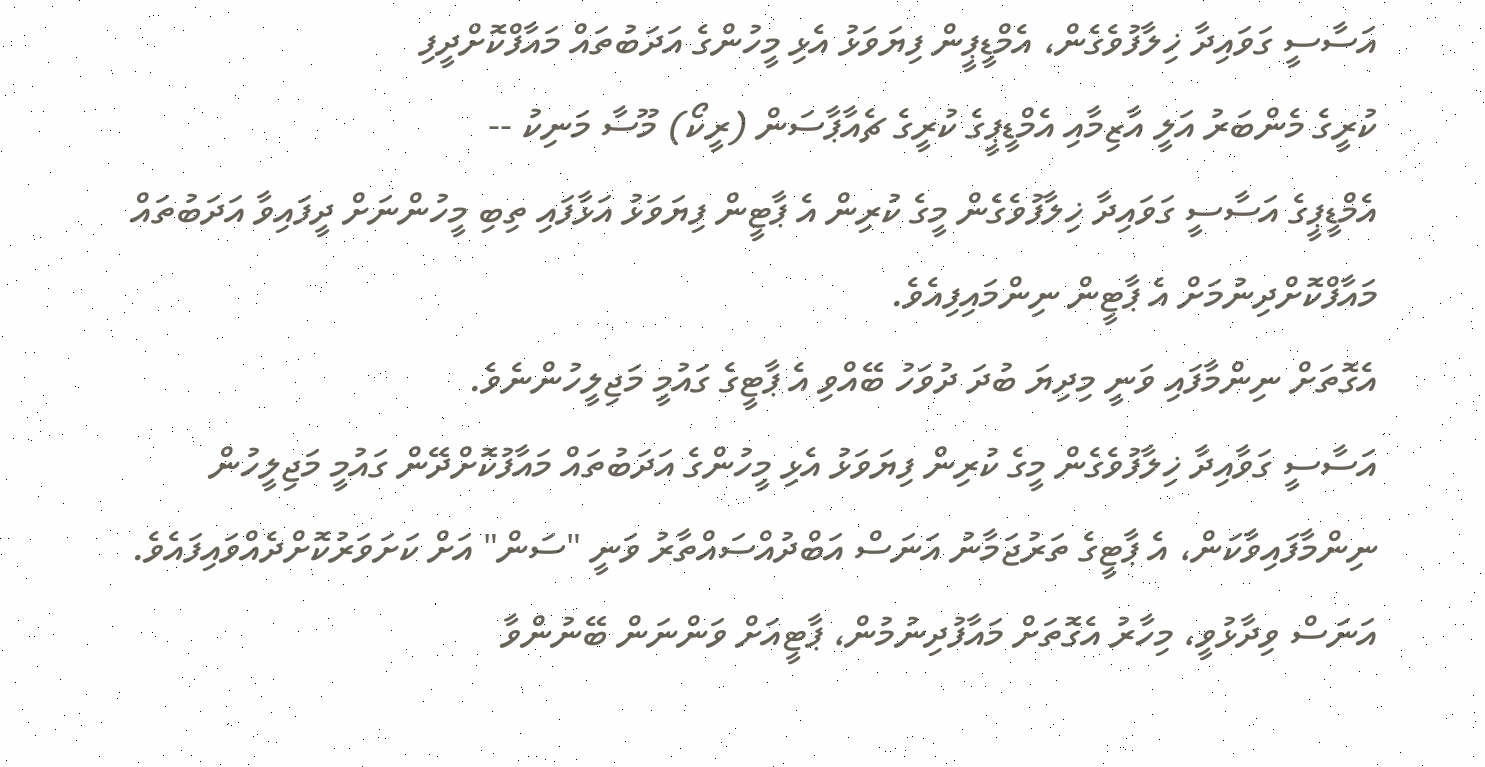އަސާސީ ގަވައިދާ ޚިލާފުވެގެން، އެމްޑީޕީން ފިޔަވަޅު އެޅި މީހުންގެ އަދަބުތައް މައާފްކޮށްދީފި
ކުރީގެ މެންބަރު އަލީ އާޒިމާއި އެމްޑީޕީގެ ކުރީގެ ޗެއާޕާސަން (ރީކޯ) މޫސާ މަނިކު --
އެމްޑީޕީގެ އަސާސީ ގަވައިދާ ޚިލާފުވެގެން މީގެ ކުރިން އެ ޕާޓީން ފިޔަވަޅު އަޅާފައި ތިބި މީހުންނަށް ދީފައިވާ އަދަބުތައް މައާފްކޮށްދިނުމަށް އެ ޕާޓީން ނިންމައިފިއެވެ.
އެގޮތަށް ނިންމާފައި ވަނީ މިދިޔަ ބުދަ ދުވަހު ބޭއްވި އެ ޕާޓީގެ ގައުމީ މަޖިލީހުންނެވެ.
އަސާސީ ގަވާއިދާ ޚިލާފުވެގެން މީގެ ކުރިން ފިޔަވަޅު އެޅި މީހުންގެ އަދަބުތައް މައާފުކޮށްދޭން ގައުމީ މަޖިލީހުން ނިންމާފައިވާކަން، އެ ޕާޓީގެ ތަރުޖަމާނު އަނަސް އަބްދުއްސައްތާރު ވަނީ "ސަން" އަށް ކަށަވަރުކޮށްދެއްވައިފައެވެ.
އަނަސް ވިދާޅުވީ، މިހާރު އެގޮތަށް މައާފުދިނުމުން، ޕާޓީއަށް ވަންނަން ބޭނުންވާ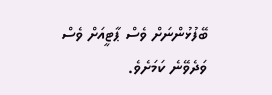ބޭފުޅުންނަށް ވެސް ޕާޓީއަށް ވެސް ވަދެވޭނެ ކަމަށެވެ.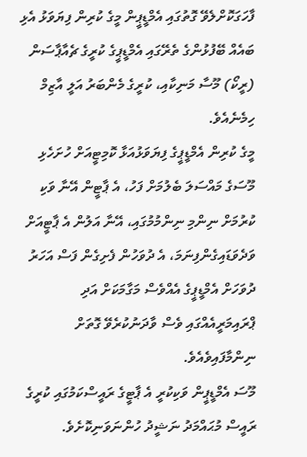ފާހަގަކޮށްލެވޭ ގޮތުގައި އެމްޑީޕީން މީގެ ކުރިން ފިޔަވަޅު އެޅި ބައެއް ބޭފުޅުންގެ ތެރޭގައި އެމްޑީޕީގެ ކުރީގެ ޗެއާޕާސަން (ރީކޯ) މޫސާ މަނިކާއި، ކުރީގެ މެންބަރު އަލީ އާޒިމް ހިމެނެއެވެ.
މީގެ ކުރިން އެމްޑީޕީގެ ފިޔަވަޅުއަޅާ ކޮމިޓީއަށް ހުށަހެޅި މޫސަގެ މައްސަލަ ބެލުމަށް ފަހު، އެ ޕާޓީން އޭނާ ވަކި ކުރުމަށް ނިންމި ނިންމުމުގައި، އޭނާ އަލުން އެ ޕާޓީއަށް ވަދެވަޑައިގެންފިނަމަ، އެ ދުވަހުން ފެށިގެން ފަސް އަހަރު ދުވަހަށް އެމްޑީޕީގެ އެއްވެސް މަގާމަކަށް އަދި ޕްރައިމަރީއެއްގައި ވެސް ވާދަނުކުރެވޭ ގޮތަށް ނިންމާފައިވެއެވެ.
މޫސަ އެމްޑީޕީން ވަކިކުރީ އެ ޕާޓީގެ ރައީސްކަމުގައި ކުރީގެ ރައީސް މުޙައްމަދު ނަޝީދު ހުންނަވަނިކޮށެވެ.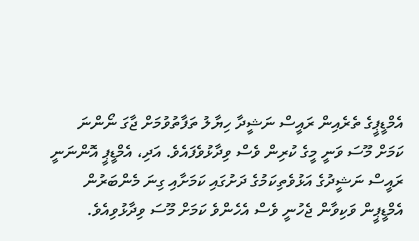އެމްޑީޕީގެ ތެރެއިން ރައީސް ނަޝީދާ ހިޔާލު ތަފާތުވުމަށް ޖާގަ ނޯންނަ ކަމަށް މޫސަ ވަނީ މީގެ ކުރިން ވެސް ވިދާޅުވެފައެވެ. އަދި، އެމްޑީޕީ އޮންނަނީ ރައީސް ނަޝީދުގެ އަޅުވެތިކަމުގެ ދަށުގައި ކަމަށާއި ގިނަ މެންބަރުން އެމްޑީޕީން ވަކިވާން ޖެހުނީ ވެސް އެހެންވެ ކަމަށް މޫސަ ވިދާޅުވިއެވެ.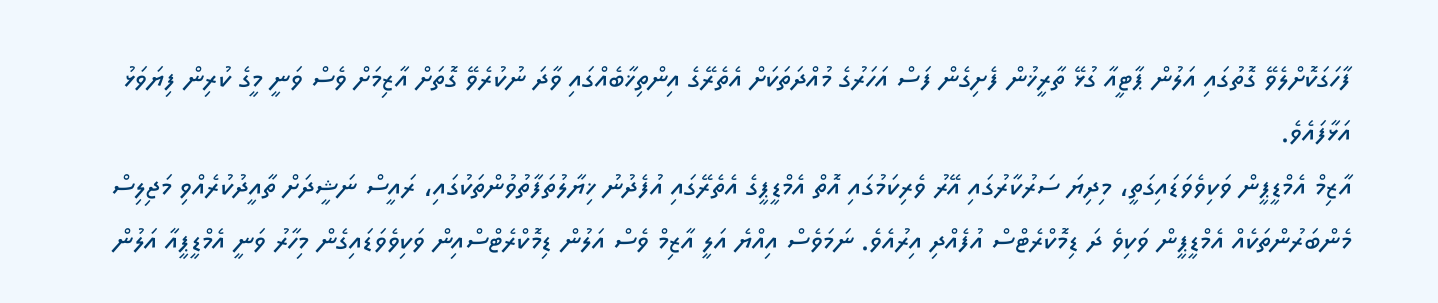ފާހަގަކޮށްލެވޭ ގޮތުގައި އަލުން ޕާޓީއާ ގުޅޭ ތާރީޚުން ފެށިގެން ފަސް އަހަރުގެ މުއްދަތަކަށް އެތެރޭގެ އިންތިޚާބެއްގައި ވާދަ ނުކުރެވޭ ގޮތަށް އާޒިމަށް ވެސް ވަނީ މީގެ ކުރިން ފިޔަވަޅު އަޅާފައެވެ.
އާޒިމް އެމްޑީޕީން ވަކިވެވަޑައިގަތީ، މިދިޔަ ސަރުކާރުގައި އޭރު ވެރިކަމުގައި އޮތް އެމްޑީޕީގެ އެތެރޭގައި އުފެދުނު ޚިޔާލުތަފާތުވުންތަކުގައި، ރައީސް ނަޝީދަށް ތާއީދުކުރެއްވި މަޖިލިސް މެންބަރުންތަކެއް އެމްޑީޕީން ވަކިވެ ދަ ޑިމޮކްރެޓްސް އުފެއްދި އިރުއެވެ. ނަމަވެސް އިއްޔެ އަލީ އާޒިމް ވެސް އަލުން ޑިމޮކްރެޓްސްއިން ވަކިވެވަޑައިގެން މިހާރު ވަނީ އެމްޑީޕީއާ އަލުން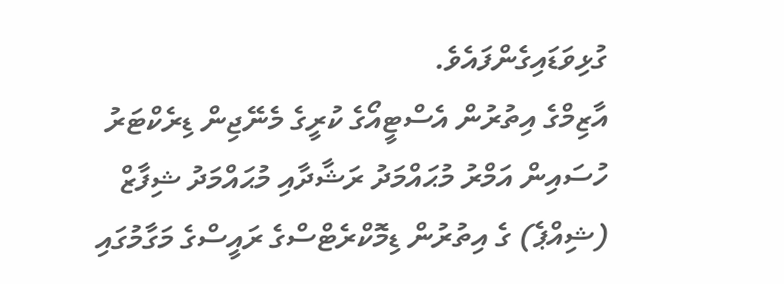ގުޅިވަޑައިގެންފައެވެ.
އާޒިމްގެ އިތުރުން އެސްޓީއޯގެ ކުރީގެ މެނޭޖިން ޑިރެކްޓަރު ހުސައިން އަމްރު މުޙައްމަދު ރަޝާދާއި މުޙައްމަދު ޝިފާޒް (ޝިއްޕެ) ގެ އިތުރުން ޑިމޮކްރެޓްސްގެ ރައީސްގެ މަގާމުގައި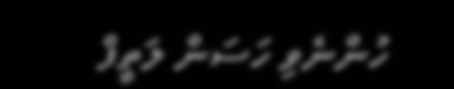ހުންނެވި ހަސަން ލަތީފް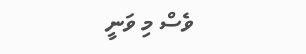ވެސް މި ވަނީ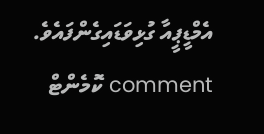އެމްޑީޕީއާ ގުޅިވަޑައިގެންފައެވެ.
comment ކޮމެންޓް